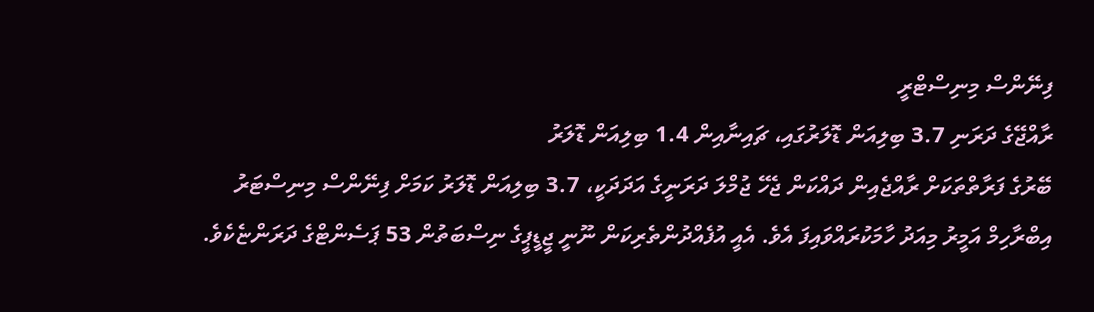ފިނޭންސް މިނިސްޓްރީ
ރާއްޖޭގެ ދަރަނި 3.7 ބިލިއަން ޑޮލަރުގައި، ޗައިނާއިން 1.4 ބިލިއަން ޑޮލަރު
ބޭރުގެ ފަރާތްތަކަށް ރާއްޖެއިން ދައްކަން ޖެހޭ ޖުމްލަ ދަރަނީގެ އަދަދަކީ، 3.7 ބިލިއަން ޑޮލަރު ކަމަށް ފިނޭންސް މިނިސްޓަރު އިބްރާހިމް އަމީރު މިއަދު ހާމަކުރައްވައިފަ އެވެ. އެއީ އުފެއްދުންތެރިކަން ނޫނީ ޖީޑީޕީގެ ނިސްބަތުން 53 ޕަސެންޓްގެ ދަރަންޏެކެވެ.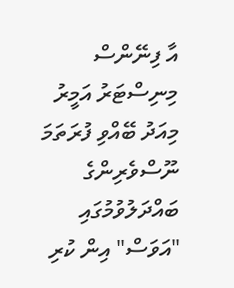އާ ފިނޭންސް މިނިސްޓަރު އަމީރު މިއަދު ބޭއްވި ފުރަތަމަ ނޫސްވެރިންގެ ބައްދަލުވުމުގައި "އަވަސް" އިން ކުރި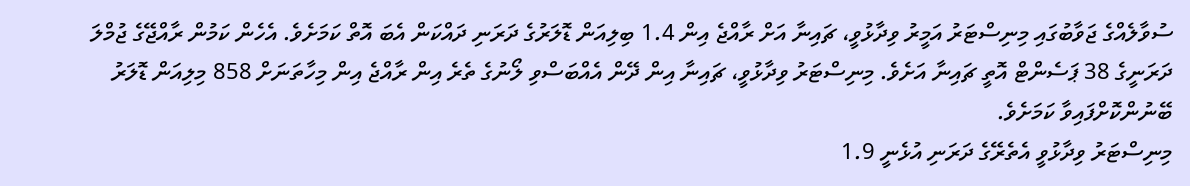ސުވާލެއްގެ ޖަވާބުގައި މިނިސްޓަރު އަމީރު ވިދާޅުވީ، ޗައިނާ އަށް ރާއްޖެ އިން 1.4 ބިލިއަން ޑޮލަރުގެ ދަރަނި ދައްކަން އެބަ އޮތް ކަމަށެވެ. އެހެން ކަމުން ރާއްޖޭގެ ޖުމްލަ ދަރަނީގެ 38 ޕަސެންޓް އޮތީ ޗައިނާ އަށެވެ. މިނިސްޓަރު ވިދާޅުވީ، ޗައިނާ އިން ދޭން އެއްބަސްވި ލޯނުގެ ތެރެ އިން ރާއްޖެ އިން މިހާތަނަށް 858 މިލިއަން ޑޮލަރު ބޭނުންކޮށްފައިވާ ކަމަށެވެ.
މިނިސްޓަރު ވިދާޅުވީ އެތެރޭގެ ދަރަނި އުޅެނީ 1.9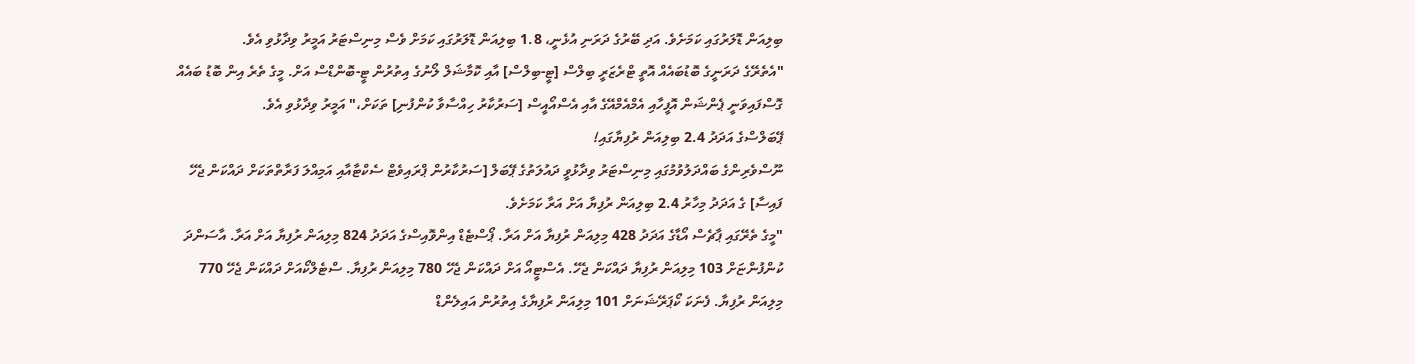ބިލިއަން ޑޮލަރުގައި ކަމަށެވެ. އަދި ބޭރުގެ ދަރަނި އުޅެނީ، 1.8 ބިލިއަން ޑޮލަރުގައި ކަމަށް ވެސް މިނިސްޓަރު އަމީރު ވިދާޅުވި އެވެ.
"އެތެރޭގެ ދަރަނީގެ ބޮޑުބައެއް އޮތީ ޓްރެޒަރީ ބިލްސް [ޓީ-ބިލްސް] އާއި ކޮމާޝަލް ލޯނުގެ އިތުރުން ޓީ-ބޮންޑްސް އަށް. މީގެ ތެރެ އިން ބޮޑު ބައެއް ގޮސްފައިވަނީ ޕެންޝަން އޮފީހާއި އެމްއެމްއޭގެ އާއި އެސްއޯއީސް [ސަރުކާރު ހިއްސާވާ ކުންފުނި] ތަކަށް،" އަމީރު ވިދާޅުވި އެވެ.
ޕޭބަލްސްގެ އަދަދު 2.4 ބިލިއަން ރުފިޔާގައި!
ނޫސްވެރިންގެ ބައްދަލުވުމުގައި މިނިސްޓަރު ވިދާޅުވީ ދައުލަތުގެ ޕޭބަލް [ސަރުކާރުން ޕްރައިވެޓް ސެކްޓާއާއި އަމިއްލަ ފަރާތްތަކަށް ދައްކަން ޖެހޭ ފައިސާ] ގެ އަދަދު މިހާރު 2.4 ބިލިއަން ރުފިޔާ އަށް އަރާ ކަމަށެވެ.
"މީގެ ތެރޭގައި ޕާޗެސް އޯޑާގެ އަދަދު 428 މިލިއަން ރުފިޔާ އަށް އަރާ. ޕޯސްޓެޑް އިންވޮއިސްގެ އަދަދު 824 މިލިއަން ރުފިޔާ އަށް އަރާ. އާސަންދަ ކުންފުންޏަށް 103 މިލިއަން ރުފިޔާ ދައްކަން ޖެހޭ. އެސްޓީއޯ އަށް ދައްކަން ޖެހޭ 780 މިލިއަން ރުފިޔާ. ސްޓެލްކޯއަށް ދައްކަން ޖެހޭ 770 މިލިއަން ރުފިޔާ. ފެނަކަ ކޯޕަރޭޝަނަށް 101 މިލިއަން ރުފިޔާގެ އިތުރުން އައިލެންޑް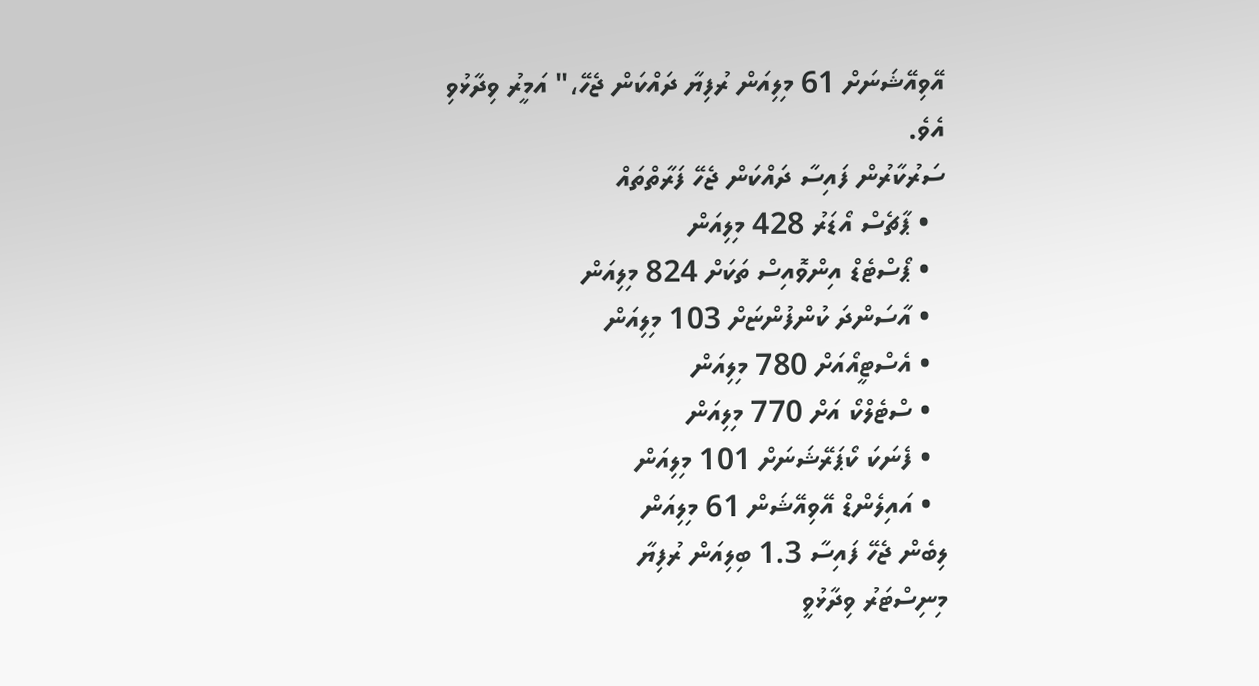އޭވިއޭޝަނަށް 61 މިލިއަން ރުފިޔާ ދައްކަން ޖެހޭ،" އަމީރު ވިދާޅުވި އެވެ.
ސަރުކާރުން ފައިސާ ދައްކަން ޖެހޭ ފަރާތްތައް
  • ޕާޗެސް އޯޑަރު 428 މިލިއަން
  • ޕޯސްޓެޑް އިންވޮއިސް ތަކަށް 824 މިލިއަން
  • އާސަންދަ ކުންފުންޏަށް 103 މިލިއަން
  • އެސްޓީއޯއަށް 780 މިލިއަން
  • ސްޓެލްކޯ އަށް 770 މިލިއަން
  • ފެނަކަ ކޯޕަރޭޝަނަށް 101 މިލިއަން
  • އައިލެންޑް އޭވިއޭޝަން 61 މިލިއަން
ލިބެން ޖެހޭ ފައިސާ 1.3 ބިލިއަން ރުފިޔާ
މިނިސްޓަރު ވިދާޅުވީ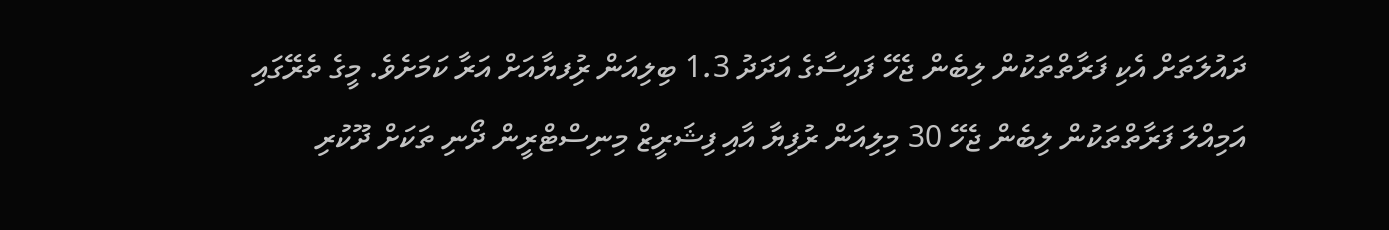ދައުލަތަށް އެކި ފަރާތްތަކުން ލިބެން ޖެހޭ ފައިސާގެ އަދަދު 1.3 ބިލިއަން ރުިފޔާއަށް އަރާ ކަމަށެވެ. މީގެ ތެރޭގައި އަމިއްލަ ފަރާތްތަކުން ލިބެން ޖެހޭ 30 މިލިއަން ރުފިޔާ އާއި ފިޝަރީޒް މިނިސްޓްރީން ދޯނި ތަކަށް ދޫކުރި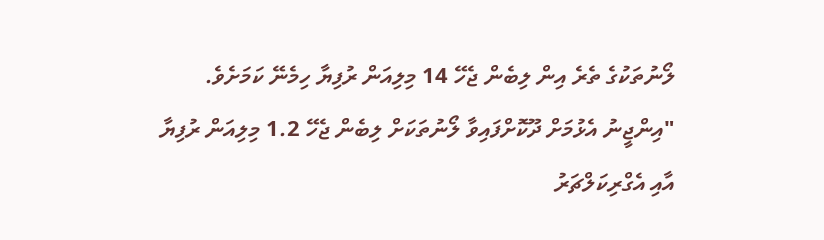ލޯނުތަކުގެ ތެރެ އިން ލިބެން ޖެހޭ 14 މިލިއަން ރުފިޔާ ހިމެނޭ ކަމަށެވެ.
"އިންޖީނު އެޅުމަށް ދޫކޮށްފައިވާ ލޯނުތަކަށް ލިބެން ޖެހޭ 1.2 މިލިއަން ރުފިޔާ އާއި އެގްރިކަލްޗަރު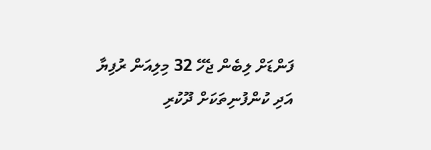ފަންޑަށް ލިބެން ޖެހޭ 32 މިލިއަން ރުފިޔާ އަދި ކުންފުނިތަކަށް ދޫކުރި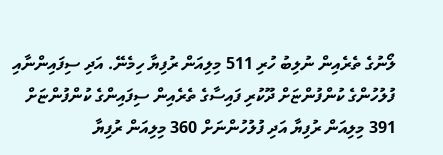ލޯނުގެ ތެރެއިން ނުލިބު ހުރި 511 މިލިއަން ރުފިޔާ ހިމެނޭ. އަދި ސިފައިންނާއި ފުލުހުންގެ ކުންފުންޏަށް ދޫކުރި ފައިސާގެ ތެރެއިން ސިފައިންގެ ކުންފުންޏަށް 391 މިލިއަން ރުފިޔާ އަދި ފުލުހުންނަށް 360 މިލިއަން ރުފިޔާ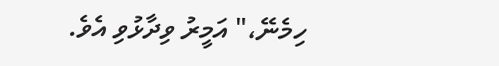ހިމެނޭ،" އަމީރު ވިދާޅުވި އެވެ.